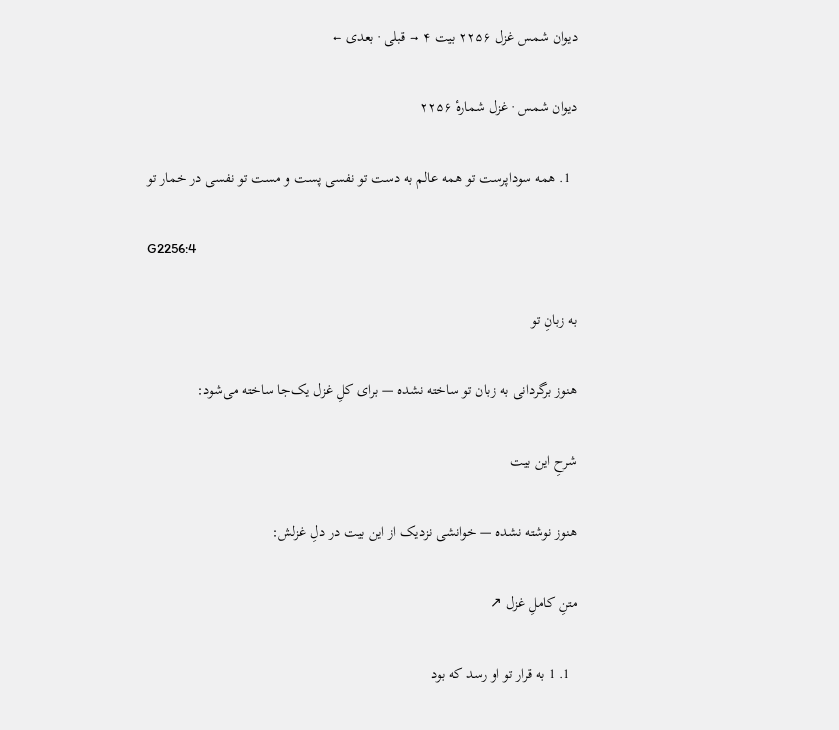دیوان شمس غزل ۲۲۵۶ بیت ۴ → قبلی · بعدی ←

دیوان شمس · غزل شمارهٔ ۲۲۵۶

  1. همه سوداپرست تو همه عالم به دست تو نفسی پست و مست تو نفسی در خمار تو

G2256:4

به زبانِ تو

هنوز برگردانی به زبان تو ساخته نشده — برای کلِ غزل یک‌جا ساخته می‌شود:

شرحِ این بیت

هنوز نوشته نشده — خوانشی نزدیک از این بیت در دلِ غزلش:

متنِ کاملِ غزل ↗

  1. 1 به قرار تو او رسد که بود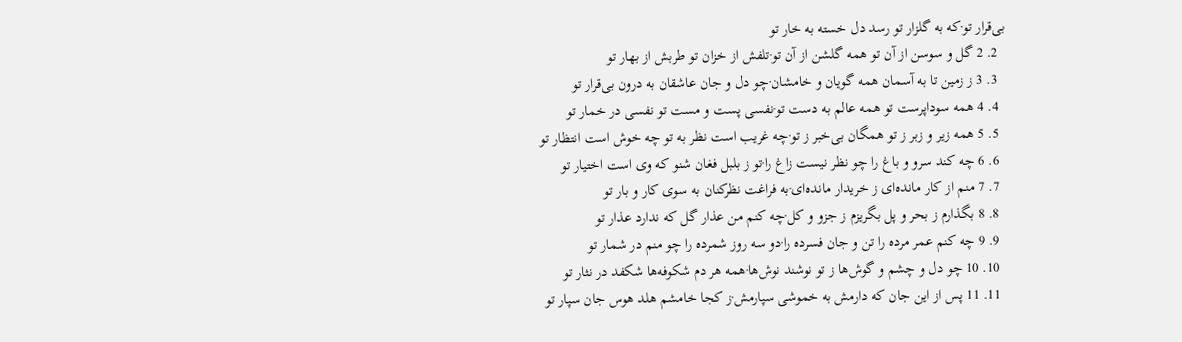بی‌قرار تو·که به گلزار تو رسد دل خسته به خار تو
  2. 2 گل و سوسن از آن تو همه گلشن از آن تو·تلفش از خزان تو طربش از بهار تو
  3. 3 ز زمین تا به آسمان همه گویان و خامشان·چو دل و جان عاشقان به درون بی‌قرار تو
  4. 4 همه سوداپرست تو همه عالم به دست تو·نفسی پست و مست تو نفسی در خمار تو
  5. 5 همه زیر و زبر ز تو همگان بی‌خبر ز تو·چه غریب است نظر به تو چه خوش است انتظار تو
  6. 6 چه کند سرو و باغ را چو نظر نیست زاغ را·تو ز بلبل فغان شنو که وی است اختیار تو
  7. 7 منم از کار مانده‌ای ز خریدار مانده‌ای·به فراغت نظرکنان به سوی کار و بار تو
  8. 8 بگذارم ز بحر و پل بگریزم ز جزو و کل·چه کنم من عذار گل که ندارد عذار تو
  9. 9 چه کنم عمر مرده را تن و جان فسرده را·دو سه روز شمرده را چو منم در شمار تو
  10. 10 چو دل و چشم و گوش‌ها ز تو نوشند نوش‌ها·همه هر دم شکوفه‌ها شکفد در نثار تو
  11. 11 پس از این جان که دارمش به خموشی سپارمش·ز کجا خامشم هلد هوس جان سپار تو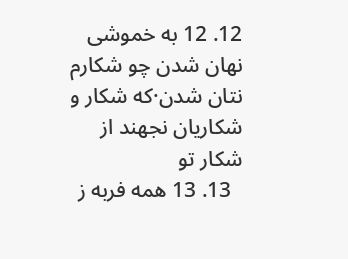12. 12 به خموشی نهان شدن چو شکارم نتان شدن·که شکار و شکاریان نجهند از شکار تو
  13. 13 همه فربه ز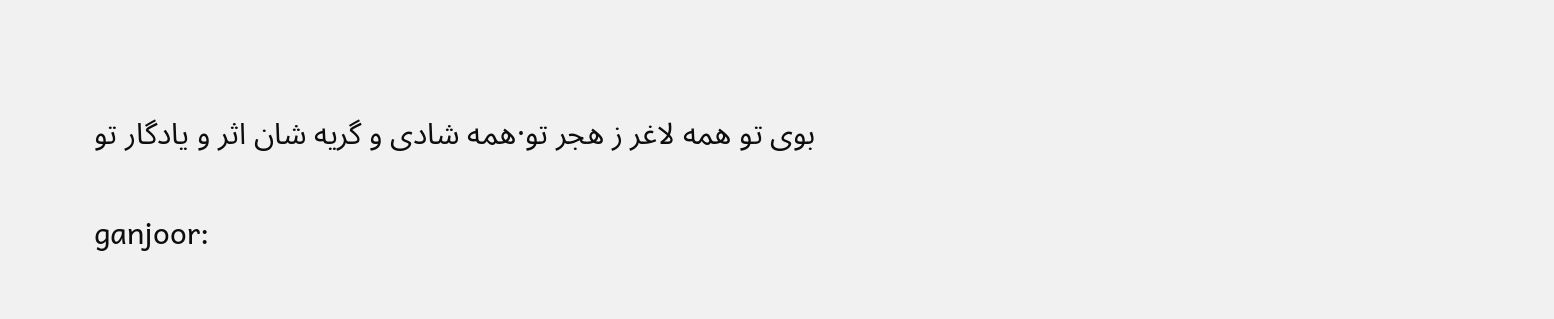بوی تو همه لاغر ز هجر تو·همه شادی و گریه شان اثر و یادگار تو

ganjoor: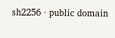sh2256 · public domain